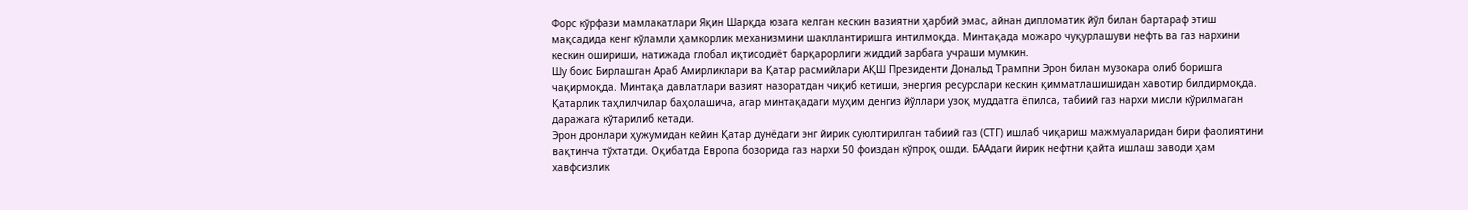Форс кўрфази мамлакатлари Яқин Шарқда юзага келган кескин вазиятни ҳарбий эмас, айнан дипломатик йўл билан бартараф этиш мақсадида кенг кўламли ҳамкорлик механизмини шакллантиришга интилмоқда. Минтақада можаро чуқурлашуви нефть ва газ нархини кескин ошириши, натижада глобал иқтисодиёт барқарорлиги жиддий зарбага учраши мумкин.
Шу боис Бирлашган Араб Амирликлари ва Қатар расмийлари АҚШ Президенти Дональд Трампни Эрон билан музокара олиб боришга чақирмоқда. Минтақа давлатлари вазият назоратдан чиқиб кетиши, энергия ресурслари кескин қимматлашишидан хавотир билдирмоқда.
Қатарлик таҳлилчилар баҳолашича, агар минтақадаги муҳим денгиз йўллари узоқ муддатга ёпилса, табиий газ нархи мисли кўрилмаган даражага кўтарилиб кетади.
Эрон дронлари ҳужумидан кейин Қатар дунёдаги энг йирик суюлтирилган табиий газ (СТГ) ишлаб чиқариш мажмуаларидан бири фаолиятини вақтинча тўхтатди. Оқибатда Европа бозорида газ нархи 50 фоиздан кўпроқ ошди. БААдаги йирик нефтни қайта ишлаш заводи ҳам хавфсизлик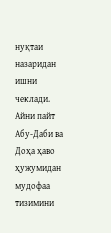нуқтаи назаридан ишни чеклади.
Айни пайт Абу-Даби ва Доҳа ҳаво ҳужумидан мудофаа тизимини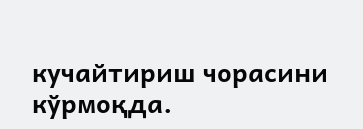кучайтириш чорасини кўрмоқда.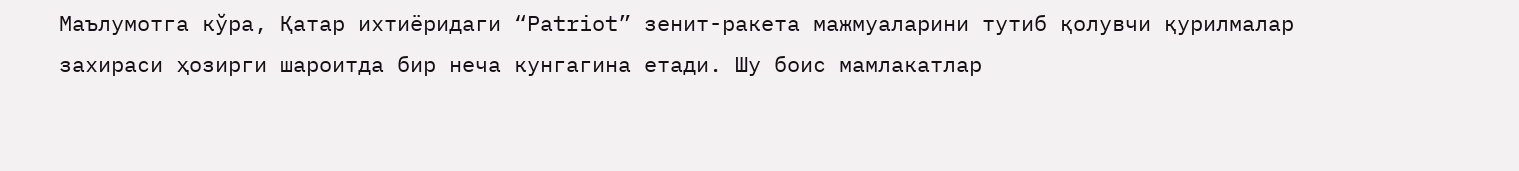Маълумотга кўра, Қатар ихтиёридаги “Patriot” зенит-ракета мажмуаларини тутиб қолувчи қурилмалар захираси ҳозирги шароитда бир неча кунгагина етади. Шу боис мамлакатлар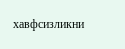хавфсизликни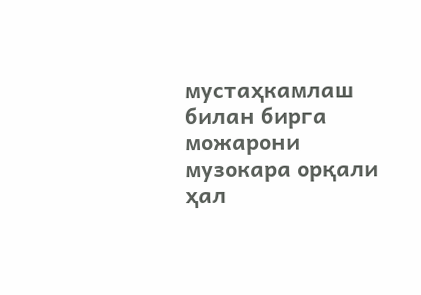мустаҳкамлаш билан бирга можарони музокара орқали ҳал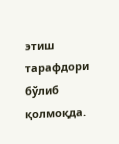этиш тарафдори бўлиб қолмоқда.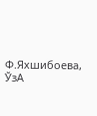Ф.Яхшибоева, ЎзА